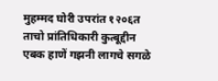मुहम्मद घोरी उपरांत १२०६त ताचो प्रांतिधिकारी कुत्बूद्दीन एबक हाणें गझनी लागचे सगळे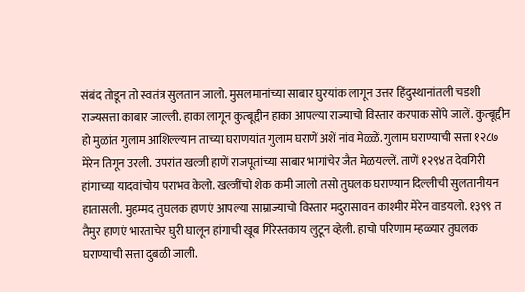संबंद तोडून तो स्वतंत्र सुलतान जालो. मुसलमानांच्या साबार घुरयांक लागून उत्तर हिंदुस्थानांतली चडशी राज्यसत्ता काबार जाल्ली. हाका लागून कुत्बूद्दीन हाका आपल्या राज्याचो विस्तार करपाक सोंपे जालें. कुत्बूद्दीन हो मुळांत गुलाम आशिल्ल्यान ताच्या घराणयांत गुलाम घराणें अशें नांव मेळ्ळें. गुलाम घराण्याची सत्ता १२८७ मेरेन तिगून उरली. उपरांत खल्जी हाणें राजपूतांच्या साबार भागांचेर जैत मेळयल्लें. ताणें १२९४त देवगिरी हांगाच्या यादवांचोय पराभव केलो. खल्जींचो शेक कमी जालो तसो तुघलक घराण्यान दिल्लीची सुलतानीयन हातासली. मुहम्मद तुघलक हाणएं आपल्या साम्राज्याचो विस्तार मदुरासावन काश्मीर मेरेन वाडयलो. १३९९ त तैमुर हाणएं भारताचेर घुरी घालून हांगाची खूब गिरेस्तकाय लुटून व्हेली. हाचो परिणाम म्हळ्यार तुघलक घराण्याची सत्ता दुबळी जाली.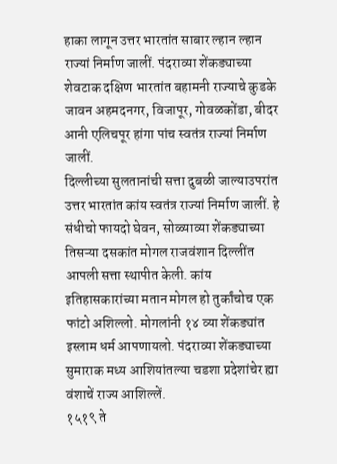हाका लागून उत्तर भारतांत साबार ल्हान ल्हान राज्यां निर्माण जालीं. पंदराव्या शेंकड्याच्या शेवटाक दक्षिण भारतांत बहामनी राज्याचे कुडके जावन अहमदनगर, विजापूर, गोवळकोंडा, बीदर आनी एलिचपूर हांगा पांच स्वतंत्र राज्यां निर्माण जालीं.
दिल्लीच्या सुलतानांची सत्ता दुबळी जाल्याउपरांत उत्तर भारतांत कांय स्वतंत्र राज्यां निर्माण जालीं. हे संधीचो फायदो घेवन, सोळ्याव्या शेंकड्याच्या तिसऱ्या दसकांत मोगल राजवंशान दिल्लींत आपली सत्ता स्थापीत केली. कांय इतिहासकारांच्या मतान मोगल हो तुर्कांचोच एक फांटो अशिल्लो. मोगलांनी १४ व्या शेंकड्यांत इस्लाम धर्म आपणायलो. पंदराव्या शेंकड्याच्या सुमाराक मध्य आशियांतल्या चडशा प्रदेशांचेर ह्या वंशाचें राज्य आशिल्लें.
१५१९ ते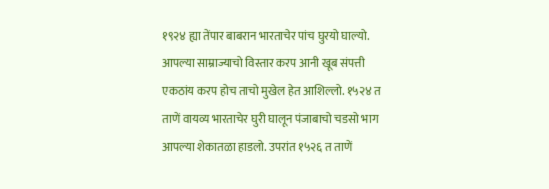१९२४ ह्या तेंपार बाबरान भारताचेर पांच घुरयो घाल्यो. आपल्या साम्राज्याचो विस्तार करप आनी खूब संपत्ती एकठांय करप होच ताचो मुखेल हेत आशिल्लो. १५२४ त ताणें वायव्य भारताचेर घुरी घालून पंजाबाचो चडसो भाग आपल्या शेकातळा हाडलो. उपरांत १५२६ त ताणें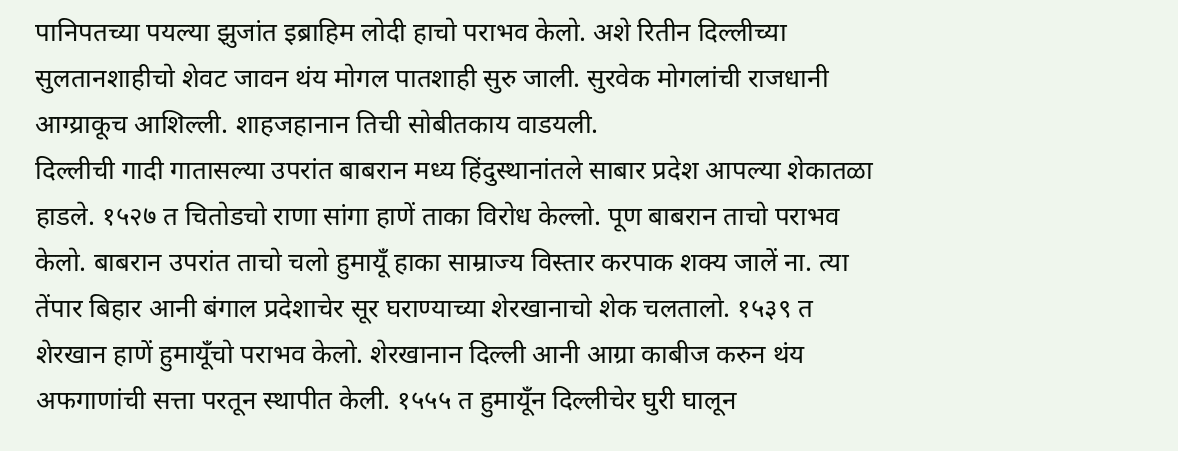पानिपतच्या पयल्या झुजांत इब्राहिम लोदी हाचो पराभव केलो. अशे रितीन दिल्लीच्या सुलतानशाहीचो शेवट जावन थंय मोगल पातशाही सुरु जाली. सुरवेक मोगलांची राजधानी आग्य्राकूच आशिल्ली. शाहजहानान तिची सोबीतकाय वाडयली.
दिल्लीची गादी गातासल्या उपरांत बाबरान मध्य हिंदुस्थानांतले साबार प्रदेश आपल्या शेकातळा हाडले. १५२७ त चितोडचो राणा सांगा हाणें ताका विरोध केल्लो. पूण बाबरान ताचो पराभव केलो. बाबरान उपरांत ताचो चलो हुमायूँ हाका साम्राज्य विस्तार करपाक शक्य जालें ना. त्या तेंपार बिहार आनी बंगाल प्रदेशाचेर सूर घराण्याच्या शेरखानाचो शेक चलतालो. १५३९ त शेरखान हाणें हुमायूँचो पराभव केलो. शेरखानान दिल्ली आनी आग्रा काबीज करुन थंय अफगाणांची सत्ता परतून स्थापीत केली. १५५५ त हुमायूँन दिल्लीचेर घुरी घालून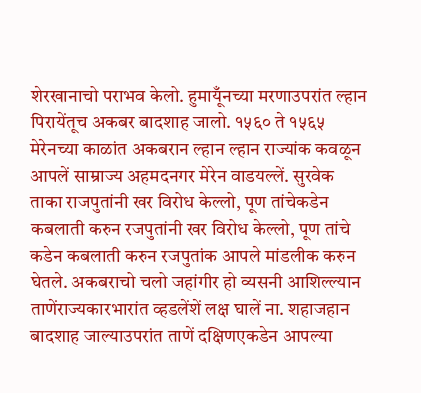शेरखानाचो पराभव केलो. हुमायूँनच्या मरणाउपरांत ल्हान पिरायेंतूच अकबर बादशाह जालो. १५६० ते १५६५ मेरेनच्या काळांत अकबरान ल्हान ल्हान राज्यांक कवळून आपलें साम्राज्य अहमदनगर मेरेन वाडयल्लें. सुरवेक ताका राजपुतांनी खर विरोध केल्लो, पूण तांचेकडेन कबलाती करुन रजपुतांनी खर विरोध केल्लो, पूण तांचे कडेन कबलाती करुन रजपुतांक आपले मांडलीक करुन घेतले. अकबराचो चलो जहांगीर हो व्यसनी आशिल्ल्यान ताणेंराज्यकारभारांत व्हडलेंशें लक्ष घालें ना. शहाजहान बादशाह जाल्याउपरांत ताणें दक्षिणएकडेन आपल्या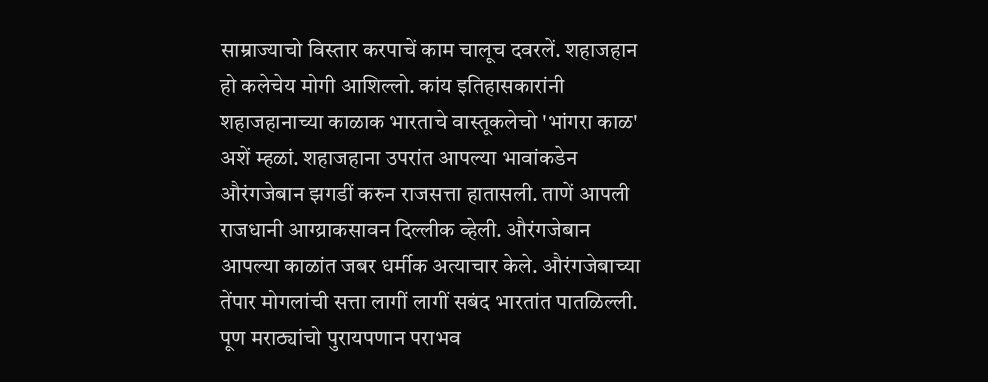साम्राज्याचो विस्तार करपाचें काम चालूच दवरलें. शहाजहान हो कलेचेय मोगी आशिल्लो. कांय इतिहासकारांनी शहाजहानाच्या काळाक भारताचे वास्तूकलेचो 'भांगरा काळ' अशें म्हळां. शहाजहाना उपरांत आपल्या भावांकडेन औरंगजेबान झगडीं करुन राजसत्ता हातासली. ताणें आपली राजधानी आग्य्राकसावन दिल्लीक व्हेली. औरंगजेबान आपल्या काळांत जबर धर्मीक अत्याचार केले. औरंगजेबाच्या तेंपार मोगलांची सत्ता लागीं लागीं सबंद भारतांत पातळिल्ली. पूण मराठ्यांचो पुरायपणान पराभव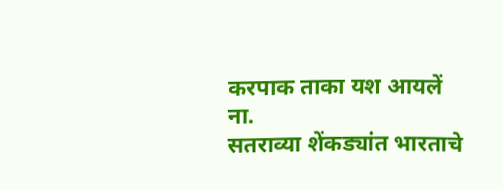करपाक ताका यश आयलें ना.
सतराव्या शेंकड्यांत भारताचे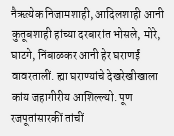नैऋत्येक निजामशाही, आदिलशाही आनी कुतूबशाही हांच्या दरबारांत भोसले, मोरे, घाटगे, निंबाळकर आनी हेर घराणईं वावरतालीं. ह्या घराण्यांचे देखरेखीखाला कांय जहागीरीय आशिल्ल्यो. पूण रजपूतांसारकीं तांचीं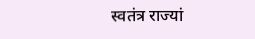स्वतंत्र राज्यां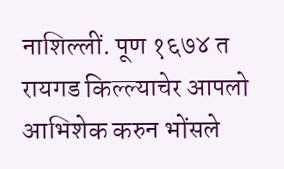नाशिल्लीं. पूण १६७४ त रायगड किल्ल्याचेर आपलो आभिशेक करुन भोंसले